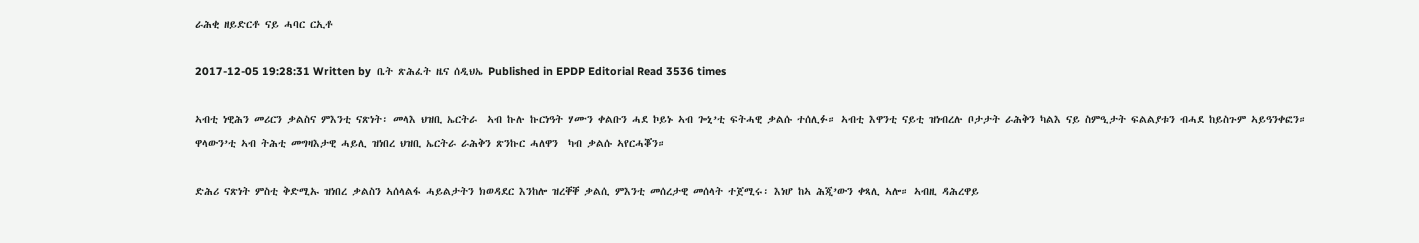ራሕቂ ዘይድርቶ ናይ ሓባር ርኢቶ

2017-12-05 19:28:31 Written by  ቤት ጽሕፈት ዜና ሰዲህኤ Published in EPDP Editorial Read 3536 times

ኣብቲ ነዊሕን መሪርን ቃልስና ምእንቲ ናጽነት፡ መላእ ህዝቢ ኤርትራ  ኣብ ኩሉ ኩርነዓት ሃሙን ቀልቡን ሓደ ኮይኑ ኣብ ጐኒ’ቲ ፍትሓዊ ቃልሱ ተሰሊፉ። ኣብቲ እዋንቲ ናይቲ ዝነብረሉ ቦታታት ራሕቅን ካልእ ናይ ስምዒታት ፍልልያቱን ብሓደ ከይስጉም ኣይዓንቀፎን። ዋላውን’ቲ ኣብ ትሕቲ መግዛእታዊ ሓይሊ ዝነበረ ህዝቢ ኤርትራ ራሕቅን ጽንኩር ሓለዋን  ካብ ቃልሱ ኣየርሓቖን።

ድሕሪ ናጽነት ምስቲ ቅድሚኡ ዝነበረ ቃልስን ኣሰላልፋ ሓይልታትን ክወዳደር እንከሎ ዝረቐቐ ቃልሲ ምእንቲ መሰረታዊ መሰላት ተጀሚሩ፡ እነሆ ከኣ ሕጂ’ውን ቀጻሊ ኣሎ። ኣብዚ ዳሕረዋይ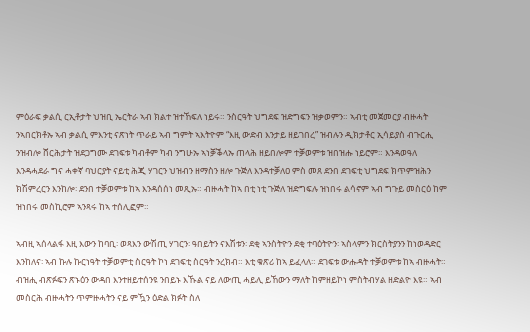ምዕራፍ ቃልሲ ርኢቶታት ህዝቢ ኤርትራ ኣብ ክልተ ዝተኸፍለ ነይሩ። ንስርዓት ህግደፍ ዝድግፍን ዝቃወምን። ኣብቲ መጀመርያ ብዙሓት ንኣበርክቶኡ ኣብ ቃልሲ ምእንቲ ናጽነት ጥራይ ኣብ ግምት ኣእትዮም “እዚ ውድብ እንታይ ዘይገበረ” ዝብሉን ዲክታቶር ኢሳይያስ ብጉርሒ ንዝብሎ ሸርሕታት ዝደጋግሙ ደገፍቱ ካብቶም ካብ ንግሁኡ ኣነቓቕላኡ ጠላሕ ዘይበሎም ተቓወምቱ ዝበዝሑ ነይሮም። እንዳወዓለ እንዳሓደራ ግና ሓቀኛ ባህርያት ናይቲ ሕጂ ሃገርን ህዝብን ዘማስን ዘሎ ጉጅለ እንዳተቓለዐ ምስ መጸ ደንበ ደገፍቲ ህግደፍ ክጥምዝሕን ክሽምረርን እንከሎ፡ ደንበ ተቓወምቱ ከኣ እንዳሰሰነ መጺኡ። ብዙሓት ከኣ በቲ ነቲ ጉጅለ ዝድግፍሉ ዝነበሩ ልሳኖም ኣብ ግጉይ መስርዕ ከም ዝነበሩ መስኪሮም ኣንጻሩ ከኣ ተሰሊፎም።

ኣብዚ ኣሰላልፋ እዚ እውን ከባቢ፡ ወጻእን ውሽጢ ሃገርን፡ ዓበይትን ናእሽቱን፡ ደቂ ኣንስትዮን ደቂ ተባዕትዮን፡ ኣስላምን ክርስትያንን ከነወዳድር እንከለና፡ ኣብ ኩሉ ኩርነዓት ተቓወምቲ ስርዓት ኮነ ደገፍቲ ስርዓት ንረክብ። እቲ ቁጽሪ ከኣ ይፈላለ። ደገፍቱ ውሑዳት ተቓወምቱ ከኣ ብዙሓት። ብዝሒ ብጽፉፍን ጽኑዕን ውዳበ እንተዘይተሰንዩ ንበይኑ እኹል ናይ ለውጢ ሓይሊ ይኸውን ማለት ከምዘይኮነ ምስትብሃል ዘድልዮ እዩ። ኣብ መስርሕ ብዙሓትን ጥምዙሓትን ናይ ምዃን ዕድል ክፉት ስለ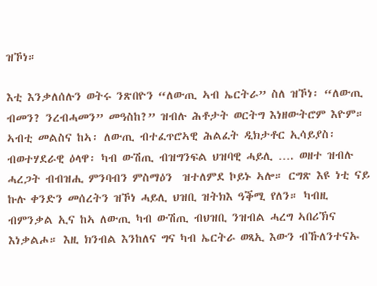ዝኾነ።

እቲ እንቃለሰሉን ወትሩ ንጽበዮን “ለውጢ ኣብ ኤርትራ” ስለ ዝኾነ፡ “ለውጢ ብመን? ንረብሓመን” መዓስከ?” ዝብሉ ሕቶታት ወርትግ እነዘውትሮም እዮም። ኣብቲ መልስና ከኣ፡ ለውጢ ብተፈጥሮኣዊ ሕልፈት ዲክታቶር ኢሳይያስ፡ ብወተሃደራዊ ዕላዋ፡ ካብ ውሽጢ ብዝግንፍል ህዝባዊ ሓይሊ …. ወዘተ ዝብሉ ሓረጋት ብብዝሒ ምንባብን ምስማዕን  ዝተለምደ ኮይኑ ኣሎ። ርግጽ እዩ ነቲ ናይ ኩሉ ቀንድን መሰረትን ዝኾነ ሓይሊ ህዝቢ ዝትክእ ዓቕሚ የለን። ካብዚ ብምንቃል ኢና ከኣ ለውጢ ካብ ውሽጢ ብህዝቢ ንዝብል ሓረግ ኣበሪኽና እነቃልሖ። እዚ ክንብል እንከለና ግና ካብ ኤርትራ ወጻኢ እውን ብኹለንተናኡ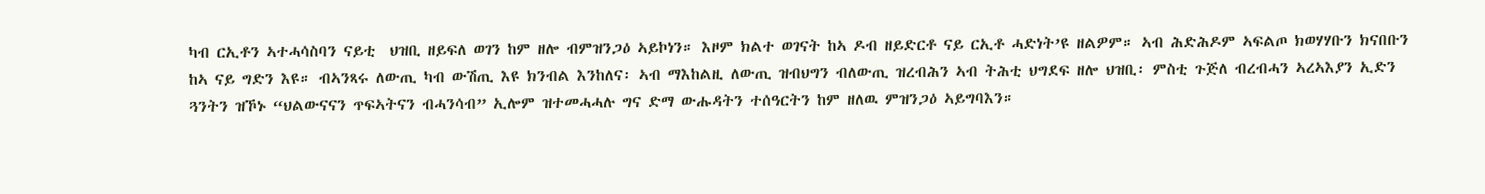ካብ ርኢቶን ኣተሓሳስባን ናይቲ  ህዝቢ ዘይፍለ ወገን ከም ዘሎ ብምዝንጋዕ ኣይኮነን። እዞም ክልተ ወገናት ከኣ ዶብ ዘይድርቶ ናይ ርኢቶ ሓድነት’ዩ ዘልዎም። ኣብ ሕድሕዶም ኣፍልጦ ክወሃሃቡን ክናበቡን ከኣ ናይ ግድን እዩ። ብኣንጻሩ ለውጢ ካብ ውሽጢ እዩ ክንብል እንከለና፡ ኣብ ማእከልዚ ለውጢ ዝብህግን ብለውጢ ዝረብሕን ኣብ ትሕቲ ህግደፍ ዘሎ ህዝቢ፡ ምስቲ ጉጅለ ብረብሓን ኣረኣእያን ኢድን ጓንትን ዝኾኑ “ህልውናናን ጥፍኣትናን ብሓንሳብ” ኢሎም ዝተመሓሓሉ ግና ድማ ውሑዳትን ተሰዓርትን ከም ዘለዉ ምዝንጋዕ ኣይግባእን።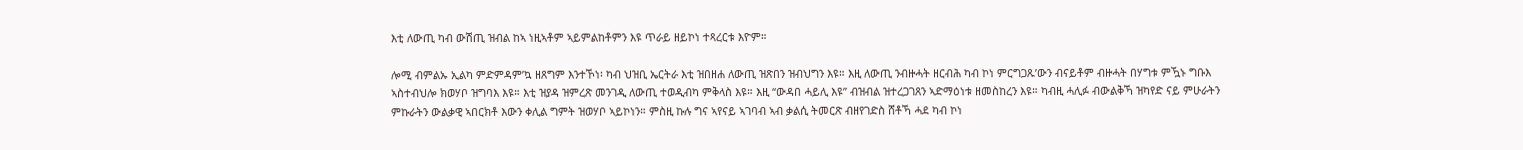እቲ ለውጢ ካብ ውሽጢ ዝብል ከኣ ነዚኣቶም ኣይምልከቶምን እዩ ጥራይ ዘይኮነ ተጻረርቱ እዮም።

ሎሚ ብምልኡ ኢልካ ምድምዳም’ኳ ዘጸግም እንተኾነ፡ ካብ ህዝቢ ኤርትራ እቲ ዝበዘሐ ለውጢ ዝጽበን ዝብህግን እዩ። እዚ ለውጢ ንብዙሓት ዘርብሕ ካብ ኮነ ምርግጋጹ’ውን ብናይቶም ብዙሓት በሃግቱ ምዃኑ ግቡእ ኣስተብህሎ ክወሃቦ ዝግባእ እዩ። እቲ ዝያዳ ዝምረጽ መንገዲ ለውጢ ተወዲብካ ምቅላስ እዩ። እዚ “ውዳበ ሓይሊ እዩ” ብዝብል ዝተረጋገጸን ኣድማዕነቱ ዘመስከረን እዩ። ካብዚ ሓሊፉ ብውልቅኻ ዝካየድ ናይ ምሁራትን ምኩራትን ውልቃዊ ኣበርክቶ እውን ቀሊል ግምት ዝወሃቦ ኣይኮነን። ምስዚ ኩሉ ግና ኣየናይ ኣገባብ ኣብ ቃልሲ ትመርጽ ብዘየገድስ ሸቶኻ ሓደ ካብ ኮነ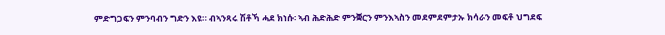ምድግጋፍን ምንባብን ግድን እዩ። ብኣንጻሩ ሽቶኻ ሓደ ክነሱ፡ ኣብ ሕድሕድ ምንቛርን ምንእኣስን መደምደምታኡ ክሳራን መፍቶ ህግደፍ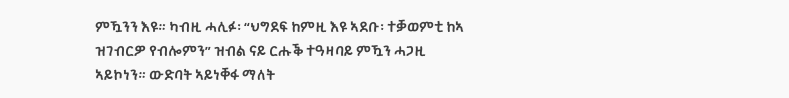ምዃንን እዩ። ካብዚ ሓሊፉ፡ “ህግደፍ ከምዚ እዩ ኣደቡ፡ ተቓወምቲ ከኣ ዝገብርዎ የብሎምን” ዝብል ናይ ርሑቕ ተዓዛባይ ምዃን ሓጋዚ ኣይኮነን። ውድባት ኣይነቐፋ ማለት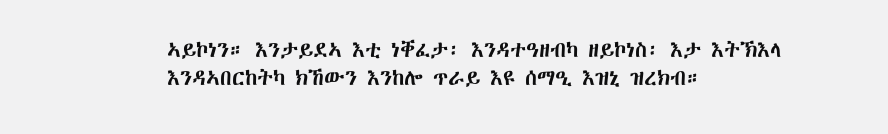ኣይኮነን። እንታይደኣ እቲ ነቐፈታ፡ እንዳተዓዘብካ ዘይኮነስ፡ እታ እትኽእላ እንዳኣበርከትካ ክኸውን እንከሎ ጥራይ እዩ ሰማዒ እዝኒ ዝረክብ።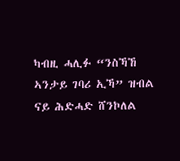ካብዚ ሓሊፉ “ንስኻኸ ኣንታይ ገባሪ ኢኻ” ዝብል ናይ ሕድሓድ ሸንኮለል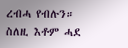ረብሓ የብሉን። ስለዚ እቶም ሓደ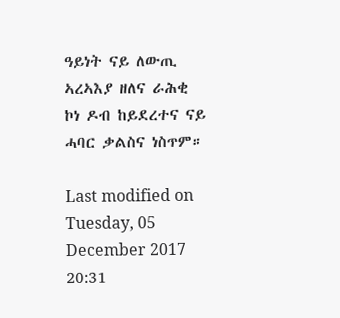ዓይነት ናይ ለውጢ ኣረኣእያ ዘለና ራሕቂ ኮነ ዶብ ከይደረተና ናይ ሓባር ቃልስና ነስጥም።

Last modified on Tuesday, 05 December 2017 20:31